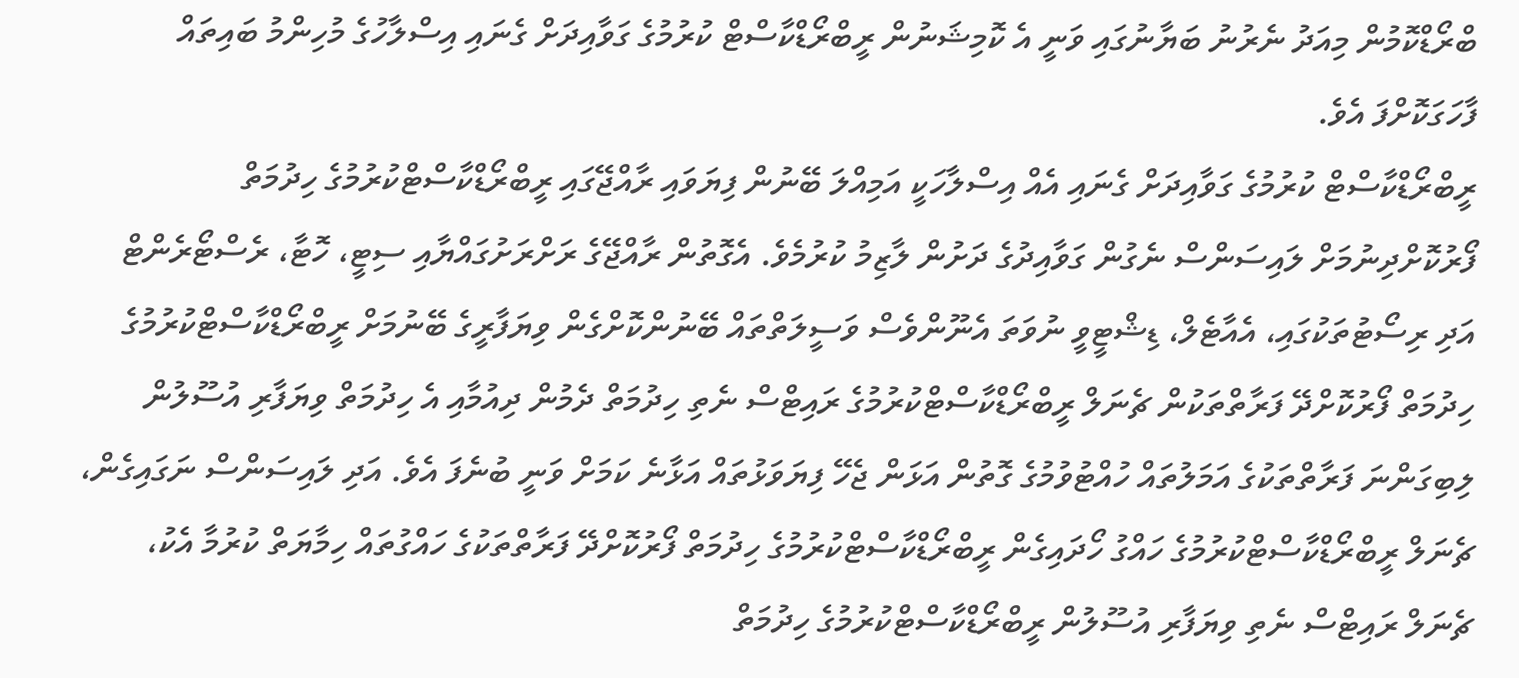ބްރޯޑްކޮމުން މިއަދު ނެރުނު ބަޔާނުގައި ވަނީ އެ ކޮމިޝަނުން ރީބްރޯޑްކާސްޓް ކުރުމުގެ ގަވާއިދަށް ގެނައި އިސްލާހުގެ މުހިންމު ބައިތައް ފާހަގަކޮށްފަ އެވެ.
ރީބްރޯޑްކާސްޓް ކުރުމުގެ ގަވާއިދަށް ގެނައި އެއް އިސްލާހަކީ އަމިއްލަ ބޭނުން ފިޔަވައި ރާއްޖޭގައި ރީބްރޯޑްކާސްޓްކުރުމުގެ ހިދުމަތް ފޯރުކޮށްދިނުމަށް ލައިސަންސް ނެގުން ގަވާއިދުގެ ދަށުން ލާޒިމު ކުރުމެވެ. އެގޮތުން ރާއްޖޭގެ ރަށްރަށުގައްޔާއި ސިޓީ، ހޮޓާ، ރެސްޓޯރެންޓް އަދި ރިސޯޓުތަކުގައި، އެއާޓެލް، ޑިޝްޓީވީ ނުވަތަ އެނޫންވެސް ވަސީލަތްތައް ބޭނުންކޮށްގެން ވިޔަފާރީގެ ބޭނުމަށް ރީބްރޯޑްކާސްޓްކުރުމުގެ ހިދުމަތް ފޯރުކޮށްދޭ ފަރާތްތަކުން ޗެނަލް ރީބްރޯޑްކާސްޓްކުރުމުގެ ރައިޓްސް ނެތި ހިދުމަތް ދެމުން ދިއުމާއި އެ ހިދުމަތް ވިޔަފާރި އުސޫލުން ލިބިގަންނަ ފަރާތްތަކުގެ އަމަލުތައް ހުއްޓުވުމުގެ ގޮތުން އަޅަން ޖެހޭ ފިޔަވަޅުތައް އަޅާނެ ކަމަށް ވަނީ ބުނެފަ އެވެ. އަދި ލައިސަންސް ނަގައިގެން، ޗެނަލް ރީބްރޯޑްކާސްޓްކުރުމުގެ ހައްގު ހޯދައިގެން ރީބްރޯޑްކާސްޓްކުރުމުގެ ހިދުމަތް ފޯރުކޮށްދޭ ފަރާތްތަކުގެ ހައްގުތައް ހިމާޔަތް ކުރުމާ އެކު، ޗެނަލް ރައިޓްސް ނެތި ވިޔަފާރި އުސޫލުން ރީބްރޯޑްކާސްޓްކުރުމުގެ ހިދުމަތް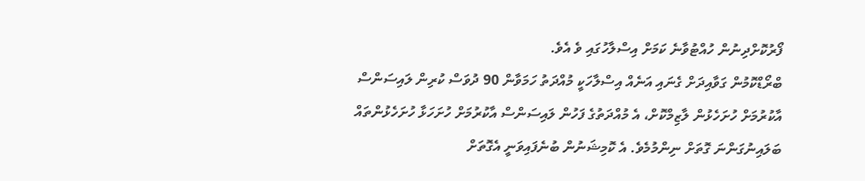ފޯރުކޮށްދިނުން ހުއްޓުވާނެ ކަމަށް އިސްލާހުގައި ވެ އެވެ.
ބްރޯޑްކޮމުން ގަވާއިދަށް ގެނައި އަނެއް އިސްލާހަކީ މުއްދަތު ހަމަވާން 90 ދުވަސް ކުރިން ލައިސަންސް އާކުރުމަށް ހުށަހެޅުން ލާޒިމްކޮށް، އެ މުއްދަތުގެ ފަހުން ލައިސަންސް އާކުރުމަށް ހުށަހަޅާ ހުށަހެޅުންތައް ބަލައިނުގަންނަ ގޮތަށް ނިންމުމެވެ. އެ ކޮމިޝަނުން ބުނެފައިވަނީ އެގޮތަށް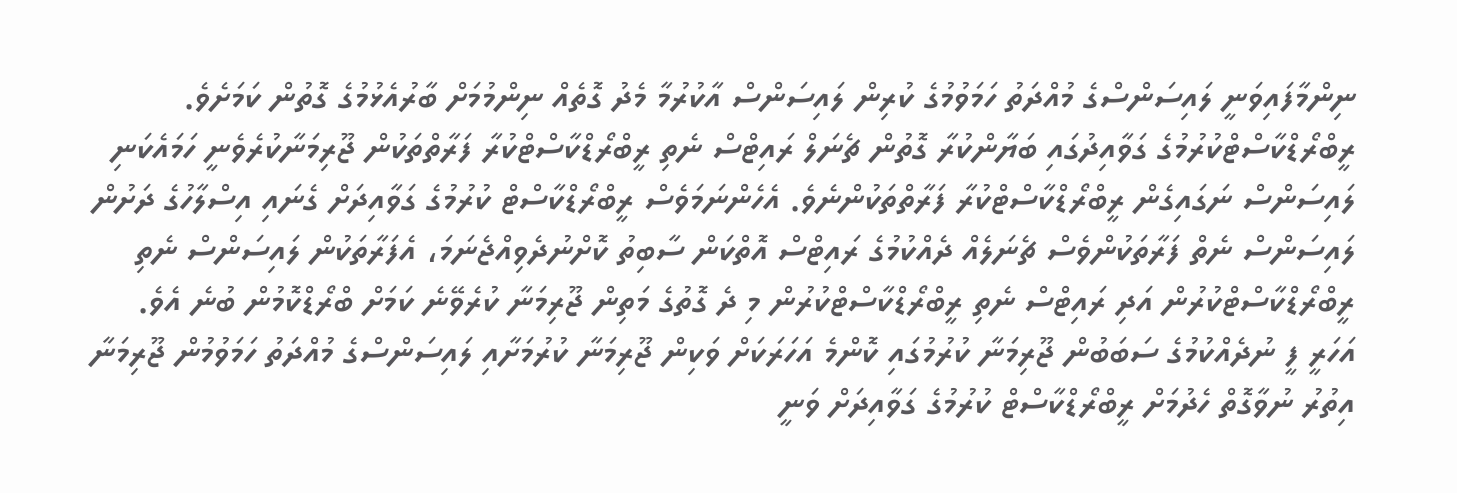ނިންމާފައިވަނީ ލައިސަންސްގެ މުއްދަތު ހަމަވުމުގެ ކުރިން ލައިސަންސް އާކުރުމާ މެދު ގޮތެއް ނިންމުމަށް ބާރުއެޅުމުގެ ގޮތުން ކަމަށެވެ.
ރީބްރޯޑްކާސްޓްކުރުމުގެ ގަވާއިދުގައި ބަޔާންކުރާ ގޮތުން ޗެނަލް ރައިޓްސް ނެތި ރީބްރޯޑްކާސްޓްކުރާ ފަރާތްތަކުން ޖޫރިމަނާކުރެވެނީ ހަމައެކަނި ލައިސަންސް ނަގައިގެން ރީބްރޯޑްކާސްޓްކުރާ ފަރާތްތަކުންނެވެ. އެހެންނަމަވެސް ރީބްރޯޑްކާސްޓް ކުރުމުގެ ގަވާއިދަށް ގެނައި އިސްލާހުގެ ދަށުން ލައިސަންސް ނެތް ފަރާތަކުންވެސް ޗެނަލެއް ދެއްކުމުގެ ރައިޓްސް އޮތްކަން ސާބިތު ކޮށްނުދެވިއްޖެނަމަ، އެފަރާތަކުން ލައިސަންސް ނެތި ރީބްރޯޑްކާސްޓްކުރުން އަދި ރައިޓްސް ނެތި ރީބްރޯޑްކާސްޓްކުރުން މި ދެ ގޮތުގެ މަތިން ޖޫރިމަނާ ކުރެވޭނެ ކަމަށް ބްރޯޑްކޮމުން ބުނެ އެވެ.
އަހަރީ ފީ ނުދެއްކުމުގެ ސަބަބުން ޖޫރިމަނާ ކުރުމުގައި ކޮންމެ އަހަރަކަށް ވަކިން ޖޫރިމަނާ ކުރުމަށާއި ލައިސަންސްގެ މުއްދަތު ހަމަވުމުން ޖޫރިމަނާ އިތުރު ނުވާގޮތް ހެދުމަށް ރީބްރޯޑްކާސްޓް ކުރުމުގެ ގަވާއިދަށް ވަނީ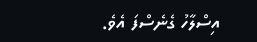އިސްލާހު ގެނެސްފަ އެވެ.